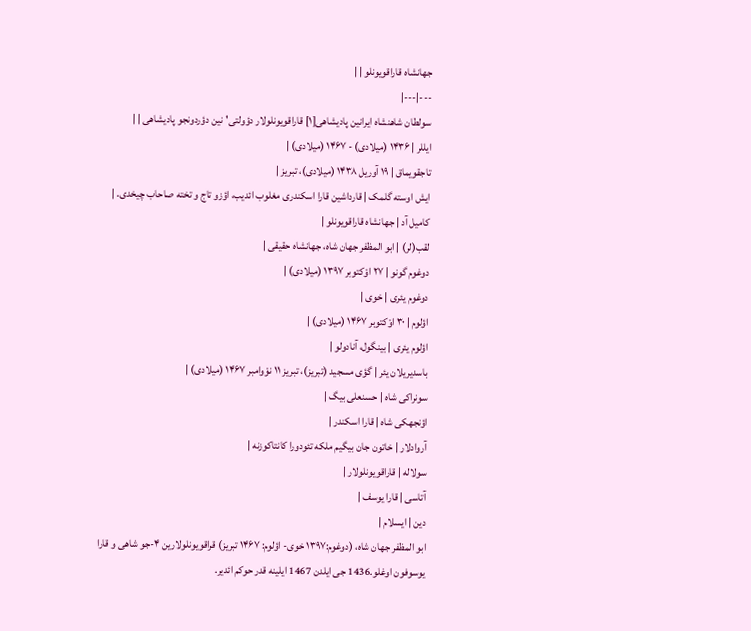جهانشاه قاراقویونلو | |
---|---|
سولطان شاهنشاه ایرانین پادیشاهی[۱] قاراقویونلولار دؤولتی'نین دؤردونجو پادیشاهی | |
ایللر | ۱۴۳۶ (میلادی) - ۱۴۶۷ (میلادی) |
تاجقویماق | ۱۹ آوریل ۱۴۳۸ (میلادی)، تبریز |
ایش اوسته گلمک | قارداشین قارا اسکندری مغلوب ائدیب، اؤزو تاج و تخته صاحاب چیخدی. |
کامیل آد | جهانشاه قاراقویونلو |
لقب(لر) | ابو المظفر جهان شاه، جهانشاه حقیقی |
دوغوم گونو | ۲۷ اوْکتوبر ۱۳۹۷ (میلادی) |
دوغوم یئری | خوی |
اؤلوم | ۳۰ اوْکتوبر ۱۴۶۷ (میلادی) |
اؤلوم یئری | بینگول، آنادولو |
باسدیریلان یئر | گؤی مسجید (تبریز)، تبریز ۱۱ نوْوامبر ۱۴۶۷ (میلادی) |
سونراکی شاه | حسنعلی بیگ |
اؤنجهکی شاه | قارا اسکندر |
آروادلار | خاتون جان بیگیم ملکه تئودورا کانتاکوزنه |
سولاله | قاراقویونلولار |
آتاسی | قارا یوسف |
دین | ایسلام |
ابو المظفر جهان شاه، (دوغوم:۱۳۹۷ خوی- اؤلوم: ۱۴۶۷ تبریز) قراقویونلولارین ۴-جو شاهی و قارا یوسوفون اوغلو.1436 جی ایلدن 1467 ایلینه قدر حوکم ائدیر.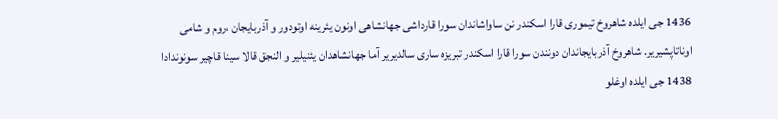1436 جی ایلده شاهروخ تیموری قارا اسکندر نن ساواشاندان سورا قارداشی جهانشاهی اونون یئرینه اوتودور و آذربایجان ،روم و شامی اوناتاپشیریر. شاهروخ آذربایجاندان دونندن سورا قارا اسکندر تبریزه ساری سالدیریر آما جهانشاهدان یئنیلیر و النجق قالا سینا قاچیر سونوندادا 1438 جی ایلده اوغلو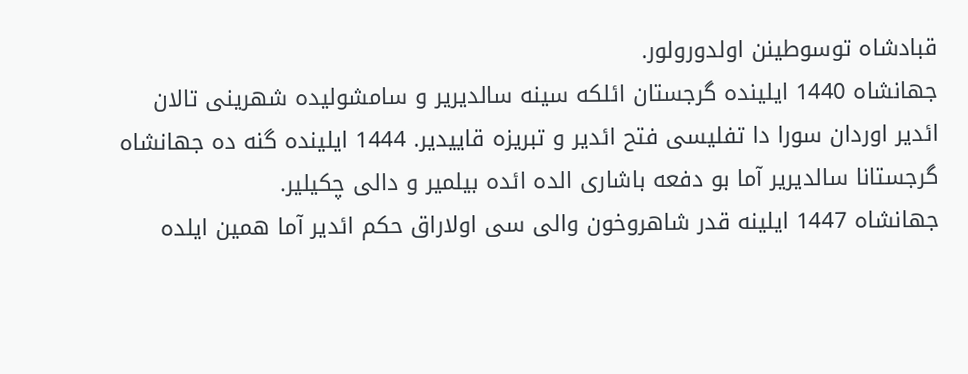قبادشاه توسوطینن اولدورولور.
جهانشاه 1440 ایلینده گرجستان ائلکه سینه سالدیریر و سامشولیده شهرینی تالان ائدیر اوردان سورا دا تفلیسی فتح ائدیر و تبریزه قاییدیر. 1444 ایلینده گنه ده جهانشاه گرجستانا سالدیریر آما بو دفعه باشاری الده ائده بیلمیر و دالی چکیلیر.
جهانشاه 1447 ایلینه قدر شاهروخون والی سی اولاراق حکم ائدیر آما همین ایلده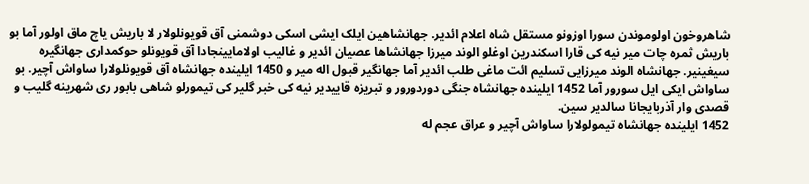شاهروخون اولوموندن سورا اوزونو مستقل شاه اعلام ائدیر. جهانشاهین ایلک ایشی اسکی دوشمنی آق قویونلولار لا باریش یاچ ماق اولور آما بو باریش ثمره چات میر نیه کی قارا اسکندرین اوغلو الوند میرزا جهانشاها عصیان ائدیر و غالیب اولامایینجادا آق قویونلو حوکمداری جهانگیره سیغینیر. جهانشاه الوند میرزایی تسلیم ائت ماغی طلب ائدیر آما جهانگیر قبول اله میر و 1450 ایلینده جهانشاه آق قویونلولارا ساواش آچیر. بو ساواش ایکی ایل سورور آما 1452 ایلینده جهانشاه جنگی دوردورور و تبریزه قاییدیر نیه کی خبر گلیر کی تیمورلو شاهی بابور ری شهرینه گلیب و قصدی وار آذربایجانا سالدیر سین.
1452 ایلینده جهانشاه تیمولولارا ساواش آچیر و عراق عجم له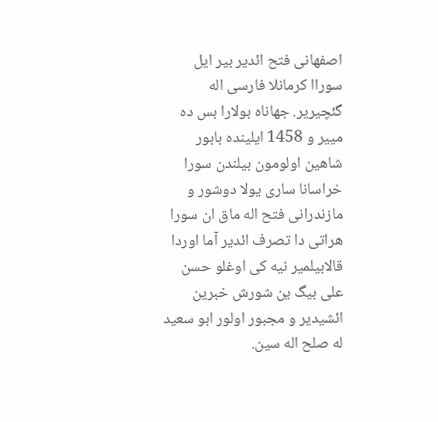اصفهانی فتح ائدیر بیر ایل سوراا کرمانلا فارسی اله گئچیریر. جهاناه بولارا بس ده مییر و 1458 ایلینده بابور شاهین اولومون بیلندن سورا خراسانا ساری یولا دوشور و مازندرانی فتح اله ماق ان سورا هراتی دا تصرف ائدیر آما اوردا قالابیلمیر نیه کی اوغلو حسن علی بیگ ین شورش خبرین ائشیدیر و مجبور اولور ابو سعید له صلح اله سین.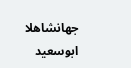جهانشاهلا ابوسعید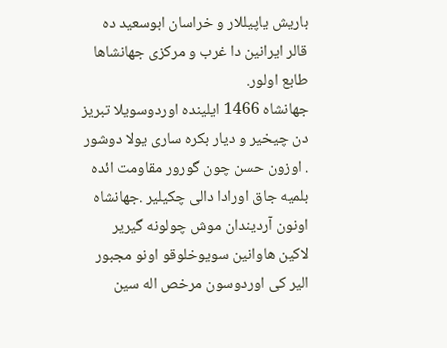باریش یاپیللار و خراسان ابوسعید ده قالر ایرانین دا غرب و مرکزی جهانشاها طابع اولور.
جهانشاه 1466 ایلینده اوردوسویلا تبریز دن چیخیر و دیار بکره ساری یولا دوشور . اوزون حسن چون گورور مقاومت ائده بلمیه جاق اورادا دالی چکیلیر .جهانشاه اونون آردیندان موش چولونه گیریر لاکین هاوانین سویوخلوقو اونو مجبور الیر کی اوردوسون مرخص اله سین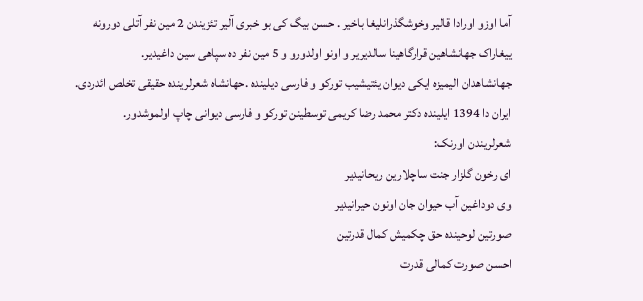آما اوزو اورادا قالیر وخوشگذرانلیغا باخیر . حسن بیگ کی بو خبری آلیر تئزیندن 2 مین نفر آتلی دورونه ییغاراک جهانشاهین قرارگاهینا سالدیریر و اونو اولدورو و 5 مین نفر ده سپاهی سین داغیدیر.
جهانشاهدان الیمیزه ایکی دیوان یئتیشیب تورکو و فارسی دیلینده .حهانشاه شعرلرینده حقیقی تخلص ائدردی. ایران دا 1394 ایلینده دکتر محمد رضا کریمی توسطینن تورکو و فارسی دیوانی چاپ اولموشدور.
شعرلریندن اورنک:
ای رخون گلزار جنت ساچلارین ریحانیدیر
وی دوداغین آب حیوان جان اونون حیرانیدیر
صورتین لوحینده حق چکمیش کمال قدرتین
احسن صورت کمالی قدرت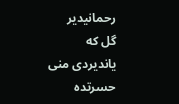رحمانیدیر
گل که یاندیردی منی حسرتده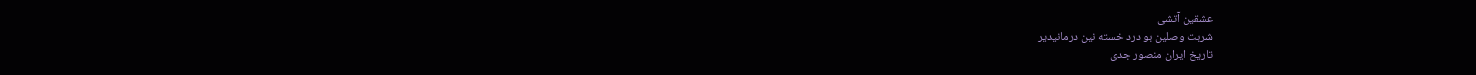عشقین آتشی
شربت وصلین بو درد خسته نین درمانیدیر
تاریخ ایران منصور جدی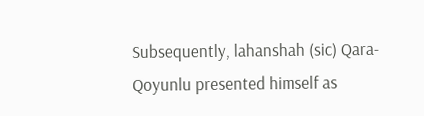Subsequently, lahanshah (sic) Qara-Qoyunlu presented himself as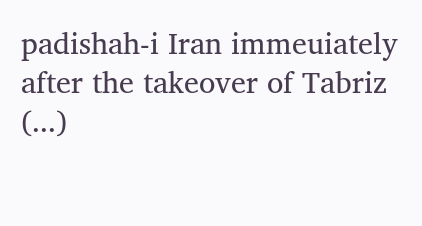padishah-i Iran immeuiately after the takeover of Tabriz (...)